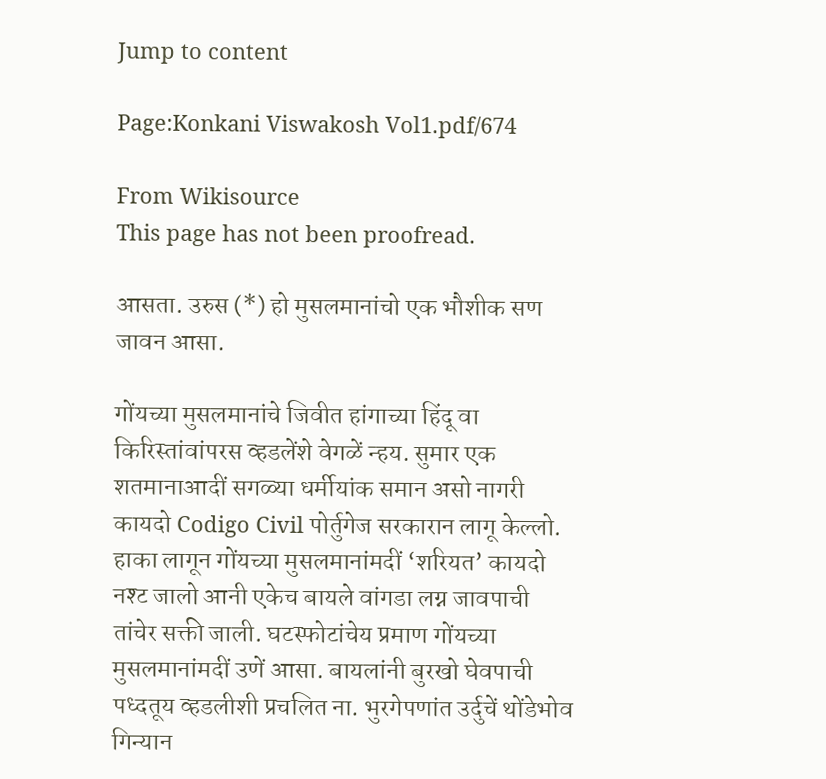Jump to content

Page:Konkani Viswakosh Vol1.pdf/674

From Wikisource
This page has not been proofread.

आसता. उरुस (*) हो मुसलमानांचो एक भौशीक सण जावन आसा.

गोंयच्या मुसलमानांचे जिवीत हांगाच्या हिंदू वा किरिस्तांवांपरस व्हडलेंशे वेगळें न्हय. सुमार एक शतमानाआदीं सगळ्या धर्मीयांक समान असो नागरी कायदो Codigo Civil पोर्तुगेज सरकारान लागू केल्लो. हाका लागून गोंयच्या मुसलमानांमदीं ‘शरियत’ कायदो नश्ट जालो आनी एकेच बायले वांगडा लग्न जावपाची तांचेर सक्ती जाली. घटस्फोटांचेय प्रमाण गोंयच्या मुसलमानांमदीं उणें आसा. बायलांनी बुरखो घेवपाची पध्दतूय व्हडलीशी प्रचलित ना. भुरगेपणांत उर्दुचें थोंडेभोव गिन्यान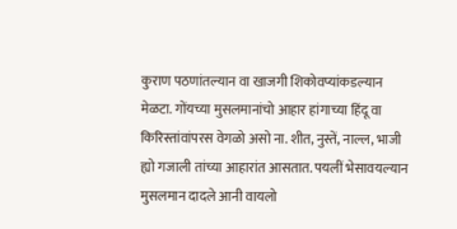कुराण पठणांतल्यान वा खाजगी शिकोवप्यांकडल्यान मेळटा. गोंयच्या मुसलमानांचो आहार हांगाच्या हिंदू वा किरिस्तांवांपरस वेगळो असो ना. शीत, नुस्तें, नाल्ल, भाजी ह्यो गजाली तांच्या आहारांत आसतात. पयलीं भेसावयल्यान मुसलमान दादले आनी वायलो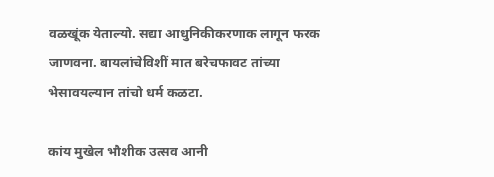वळखूंक येताल्यो. सद्या आधुनिकीकरणाक लागून फरक जाणवना. बायलांचेविशीं मात बरेचफावट तांच्या भेसावयल्यान तांचो धर्म कळटा.

कांय मुखेल भौशीक उत्सव आनी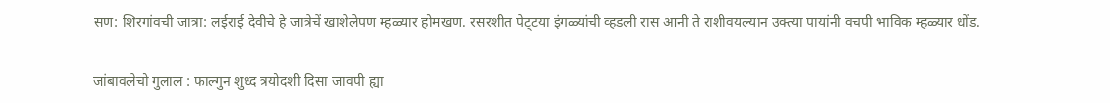सण: शिरगांवची जात्रा: लईराई देवीचे हे जात्रेचें खाशेलेपण म्हळ्यार होमखण. रसरशीत पेट्‍टया इंगळ्यांची व्हडली रास आनी ते राशीवयल्यान उक्त्या पायांनी वचपी भाविक म्हळ्यार धोंड.

जांबावलेचो गुलाल : फाल्गुन शुध्द त्रयोदशी दिसा जावपी ह्या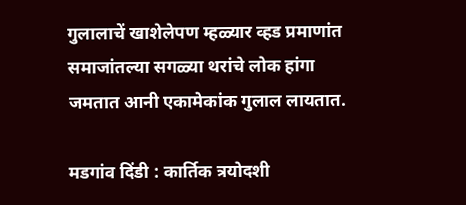गुलालाचें खाशेलेपण म्हळ्यार व्हड प्रमाणांत समाजांतल्या सगळ्या थरांचे लोक हांगा जमतात आनी एकामेकांक गुलाल लायतात.

मडगांव दिंडी : कार्तिक त्रयोदशी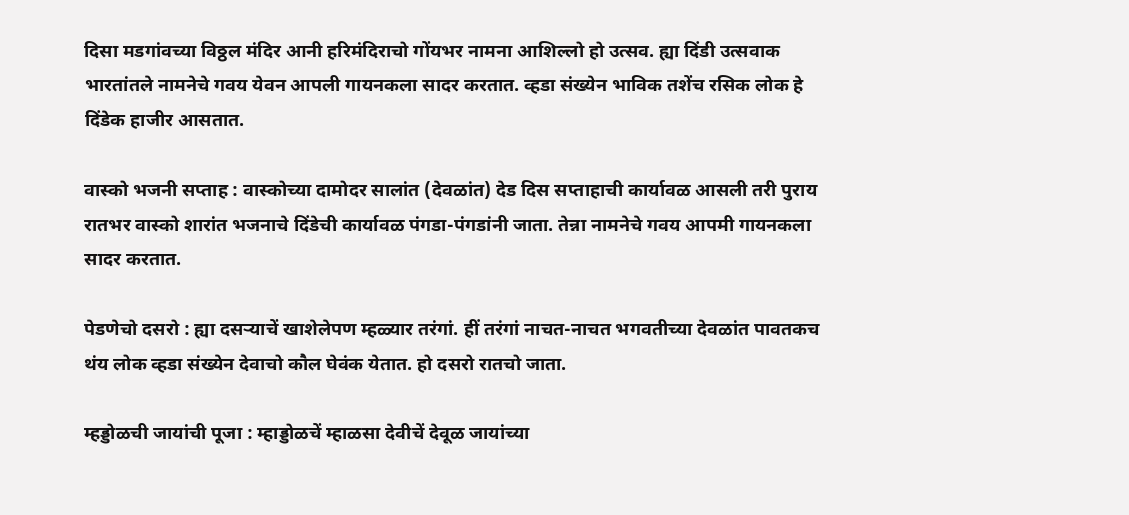दिसा मडगांवच्या विठ्ठल मंदिर आनी हरिमंदिराचो गोंयभर नामना आशिल्लो हो उत्सव. ह्या दिंडी उत्सवाक भारतांतले नामनेचे गवय येवन आपली गायनकला सादर करतात. व्हडा संख्येन भाविक तशेंच रसिक लोक हे दिंडेक हाजीर आसतात.

वास्को भजनी सप्ताह : वास्कोच्या दामोदर सालांत (देवळांत) देड दिस सप्ताहाची कार्यावळ आसली तरी पुराय रातभर वास्को शारांत भजनाचे दिंडेची कार्यावळ पंगडा-पंगडांनी जाता. तेन्ना नामनेचे गवय आपमी गायनकला सादर करतात.

पेडणेचो दसरो : ह्या दसर्‍याचें खाशेलेपण म्हळ्यार तरंगां. हीं तरंगां नाचत-नाचत भगवतीच्या देवळांत पावतकच थंय लोक व्हडा संख्येन देवाचो कौल घेवंक येतात. हो दसरो रातचो जाता.

म्हड्डोळची जायांची पूजा : म्हाड्डोळचें म्हाळसा देवीचें देवूळ जायांच्या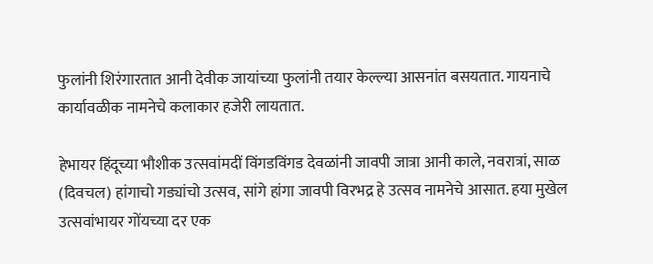फुलांनी शिरंगारतात आनी देवीक जायांच्या फुलांनी तयार केल्ल्या आसनांत बसयतात. गायनाचे कार्यावळीक नामनेचे कलाकार हजेरी लायतात.

हेभायर हिंदूच्या भौशीक उत्सवांमदीं विंगडविंगड देवळांनी जावपी जात्रा आनी काले, नवरात्रां, साळ (दिवचल) हांगाचो गड्यांचो उत्सव, सांगे हांगा जावपी विरभद्र हे उत्सव नामनेचे आसात. हया मुखेल उत्सवांभायर गोंयच्या दर एक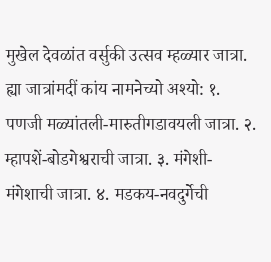मुखेल देवळांत वर्सुकी उत्सव म्हळ्यार जात्रा. ह्या जात्रांमदीं कांय नामनेच्यो अश्यो: १. पणजी मळ्यांतली-मारुतीगडावयली जात्रा. २. म्हापशें-बोडगेश्वराची जात्रा. ३. मंगेशी-मंगेशाची जात्रा. ४. मडकय-नवदुर्गेची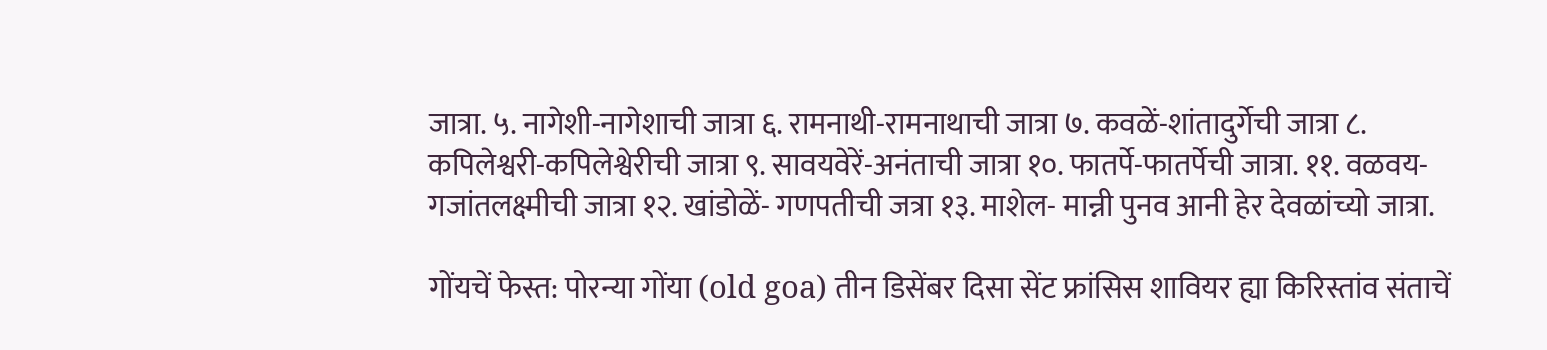जात्रा. ५. नागेशी-नागेशाची जात्रा ६. रामनाथी-रामनाथाची जात्रा ७. कवळें-शांतादुर्गेची जात्रा ८. कपिलेश्वरी-कपिलेश्वेरीची जात्रा ९. सावयवेरें-अनंताची जात्रा १०. फातर्पे-फातर्पेची जात्रा. ११. वळवय- गजांतलक्ष्मीची जात्रा १२. खांडोळें- गणपतीची जत्रा १३. माशेल- मान्नी पुनव आनी हेर देवळांच्यो जात्रा.

गोंयचें फेस्त: पोरन्या गोंया (old goa) तीन डिसेंबर दिसा सेंट फ्रांसिस शावियर ह्या किरिस्तांव संताचें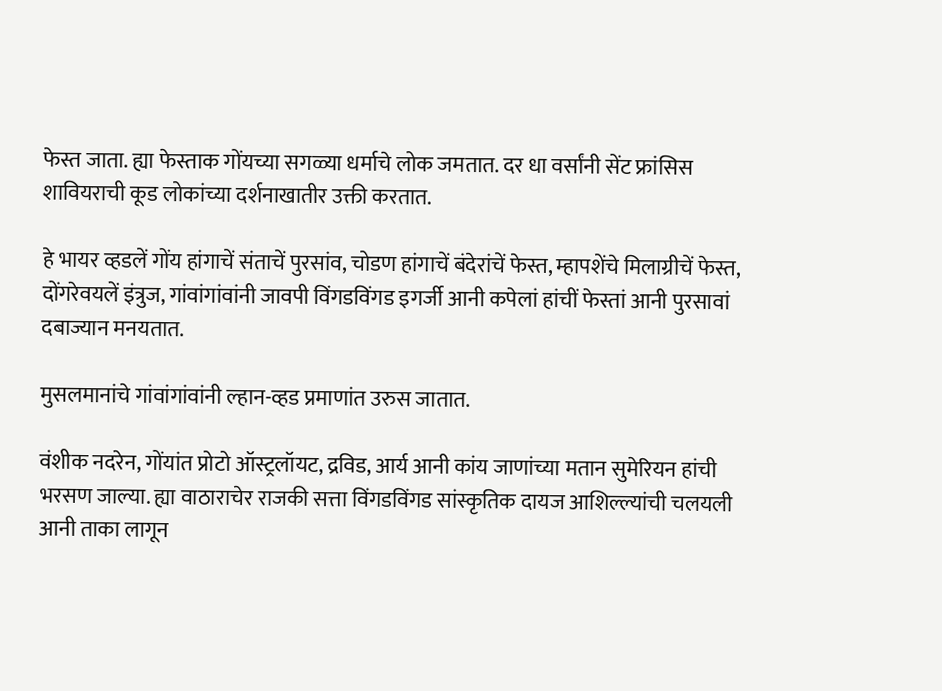फेस्त जाता. ह्या फेस्ताक गोंयच्या सगळ्या धर्माचे लोक जमतात. दर धा वर्सांनी सेंट फ्रांसिस शावियराची कूड लोकांच्या दर्शनाखातीर उक्ती करतात.

हे भायर व्हडलें गोंय हांगाचें संताचें पुरसांव, चोडण हांगाचें बंदेरांचें फेस्त, म्हापशेंचे मिलाग्रीचें फेस्त, दोंगरेवयलें इंत्रुज, गांवांगांवांनी जावपी विंगडविंगड इगर्जी आनी कपेलां हांचीं फेस्तां आनी पुरसावां दबाज्यान मनयतात.

मुसलमानांचे गांवांगांवांनी ल्हान-व्हड प्रमाणांत उरुस जातात.

वंशीक नदरेन, गोंयांत प्रोटो ऑस्ट्रलॉयट, द्रविड, आर्य आनी कांय जाणांच्या मतान सुमेरियन हांची भरसण जाल्या. ह्या वाठाराचेर राजकी सत्ता विंगडविंगड सांस्कृतिक दायज आशिल्ल्यांची चलयली आनी ताका लागून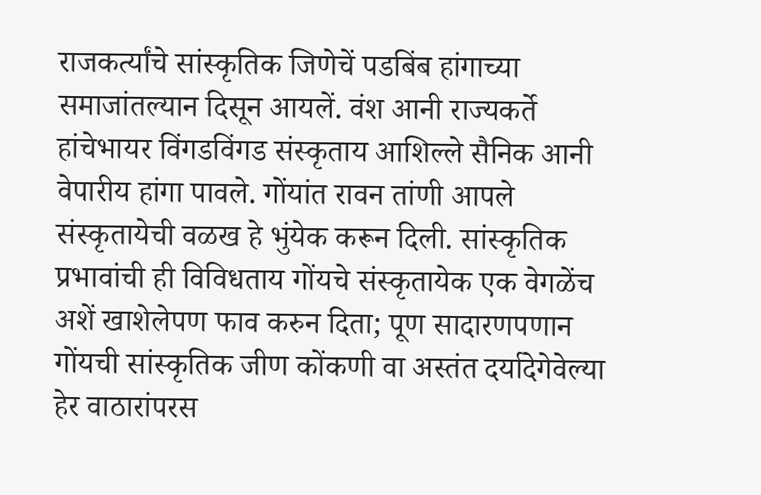राजकर्त्यांचे सांस्कृतिक जिणेचें पडबिंब हांगाच्या समाजांतल्यान दिसून आयलें. वंश आनी राज्यकर्ते हांचेभायर विंगडविंगड संस्कृताय आशिल्ले सैनिक आनी वेपारीय हांगा पावले. गोंयांत रावन तांणी आपले संस्कृतायेची वळख हे भुंयेक करून दिली. सांस्कृतिक प्रभावांची ही विविधताय गोंयचे संस्कृतायेक एक वेगळेंच अशें खाशेलेपण फाव करुन दिता; पूण सादारणपणान गोंयची सांस्कृतिक जीण कोंकणी वा अस्तंत दर्यादेगेवेल्या हेर वाठारांपरस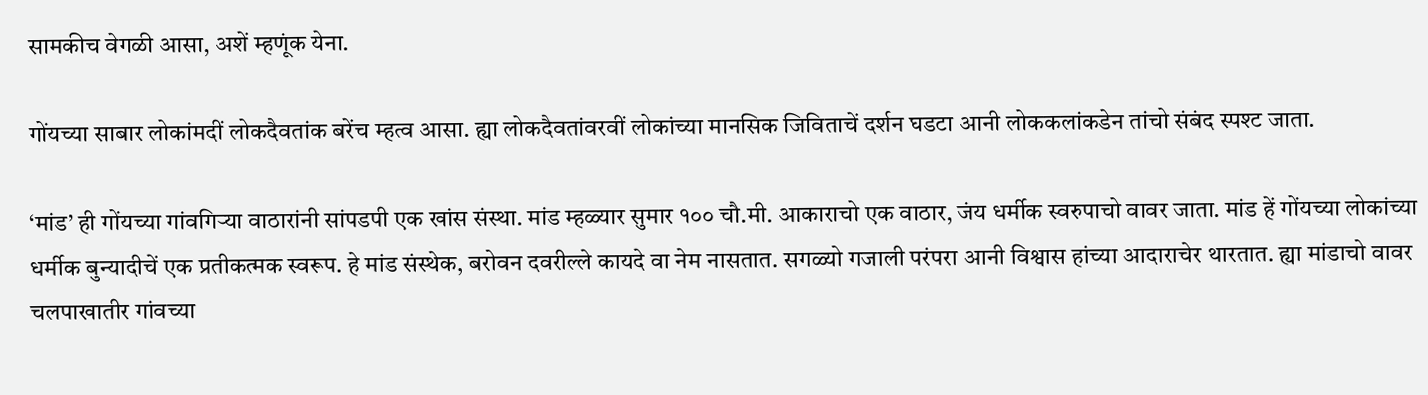सामकीच वेगळी आसा, अशें म्हणूंक येना.

गोंयच्या साबार लोकांमदीं लोकदैवतांक बरेंच म्हत्व आसा. ह्या लोकदैवतांवरवीं लोकांच्या मानसिक जिविताचें दर्शन घडटा आनी लोककलांकडेन तांचो संबंद स्पश्ट जाता.

‘मांड’ ही गोंयच्या गांवगिर्‍या वाठारांनी सांपडपी एक खांस संस्था. मांड म्हळ्यार सुमार १०० चौ.मी. आकाराचो एक वाठार, जंय धर्मीक स्वरुपाचो वावर जाता. मांड हें गोंयच्या लोकांच्या धर्मीक बुन्यादीचें एक प्रतीकत्मक स्वरूप. हे मांड संस्थेक, बरोवन दवरील्ले कायदे वा नेम नासतात. सगळ्यो गजाली परंपरा आनी विश्वास हांच्या आदाराचेर थारतात. ह्या मांडाचो वावर चलपाखातीर गांवच्या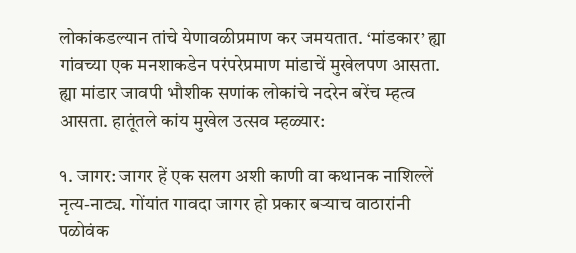लोकांकडल्यान तांचे येणावळीप्रमाण कर जमयतात. ‘मांडकार’ ह्या गांवच्या एक मनशाकडेन परंपरेप्रमाण मांडाचें मुखेलपण आसता. ह्या मांडार जावपी भौशीक सणांक लोकांचे नदरेन बरेंच म्हत्व आसता. हातूंतले कांय मुखेल उत्सव म्हळ्यार:

१. जागर: जागर हें एक सलग अशी काणी वा कथानक नाशिल्लें नृत्य-नाट्य. गोंयांत गावदा जागर हो प्रकार बर्‍याच वाठारांनी पळोवंक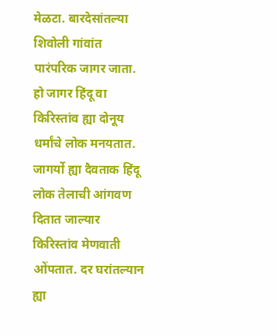मेळटा. बारदेसांतल्या शिवोली गांवांत पारंपरिक जागर जाता. हो जागर हिंदू वा किरिस्तांव ह्या दोनूय धर्मांचे लोक मनयतात. जागर्यो ह्या दैवताक हिंदू लोक तेलाची आंगवण दितात जाल्यार किरिस्तांव मेणवाती ओंपतात. दर घरांतल्यान ह्या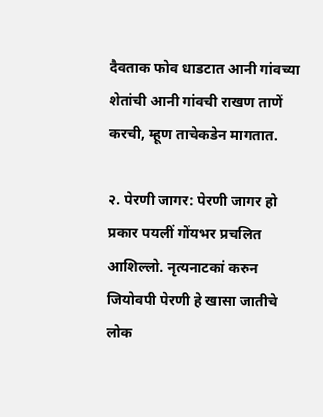दैवताक फोव धाडटात आनी गांवच्या शेतांची आनी गांवची राखण ताणें करची, म्हूण ताचेकडेन मागतात.

२. पेरणी जागर: पेरणी जागर हो प्रकार पयलीं गोंयभर प्रचलित आशिल्लो. नृत्यनाटकां करुन जियोवपी पेरणी हे खासा जातीचे लोक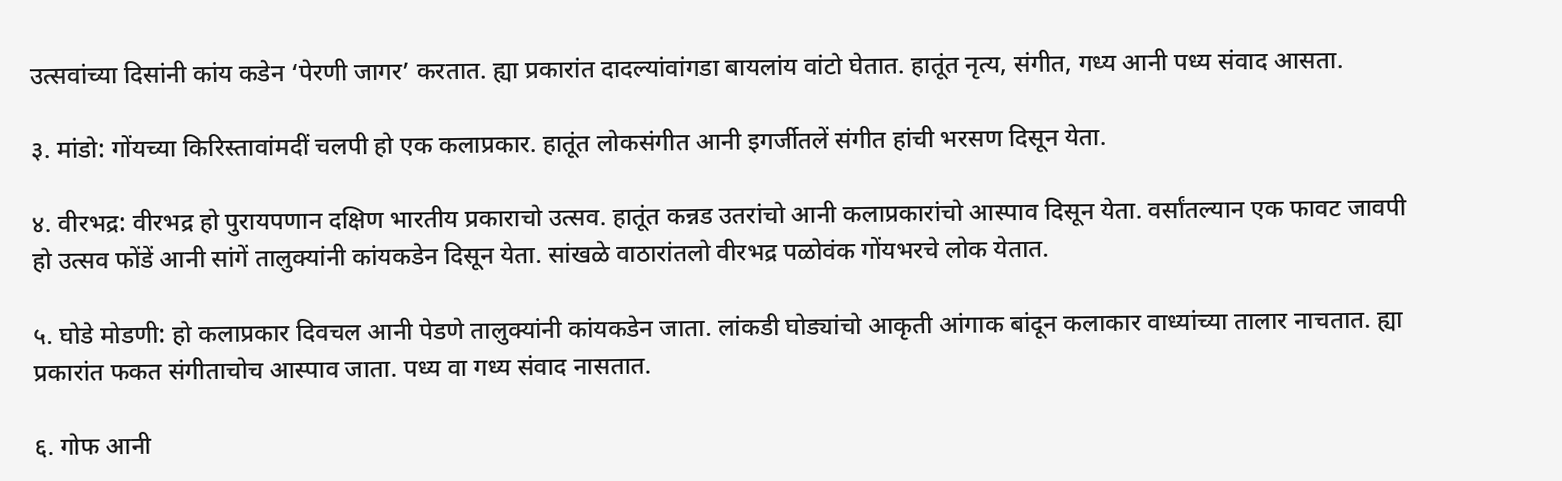उत्सवांच्या दिसांनी कांय कडेन ‘पेरणी जागर’ करतात. ह्या प्रकारांत दादल्यांवांगडा बायलांय वांटो घेतात. हातूंत नृत्य, संगीत, गध्य आनी पध्य संवाद आसता.

३. मांडो: गोंयच्या किरिस्तावांमदीं चलपी हो एक कलाप्रकार. हातूंत लोकसंगीत आनी इगर्जीतलें संगीत हांची भरसण दिसून येता.

४. वीरभद्र: वीरभद्र हो पुरायपणान दक्षिण भारतीय प्रकाराचो उत्सव. हातूंत कन्नड उतरांचो आनी कलाप्रकारांचो आस्पाव दिसून येता. वर्सांतल्यान एक फावट जावपी हो उत्सव फोंडें आनी सांगें तालुक्यांनी कांयकडेन दिसून येता. सांखळे वाठारांतलो वीरभद्र पळोवंक गोंयभरचे लोक येतात.

५. घोडे मोडणी: हो कलाप्रकार दिवचल आनी पेडणे तालुक्यांनी कांयकडेन जाता. लांकडी घोड्यांचो आकृती आंगाक बांदून कलाकार वाध्यांच्या तालार नाचतात. ह्या प्रकारांत फकत संगीताचोच आस्पाव जाता. पध्य वा गध्य संवाद नासतात.

६. गोफ आनी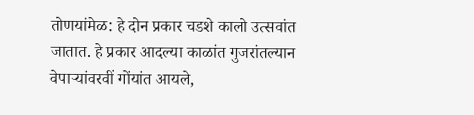तोणयांमेळ: हे दोन प्रकार चडशे कालो उत्सवांत जातात. हे प्रकार आदल्या काळांत गुजरांतल्यान वेपार्‍यांवरवीं गोंयांत आयले,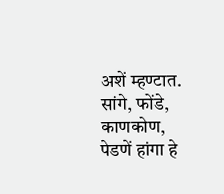अशें म्हण्टात. सांगे, फोंडे, काणकोण, पेडणें हांगा हे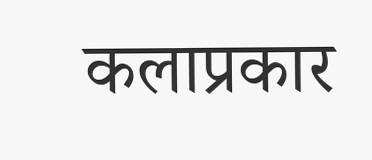कलाप्रकार